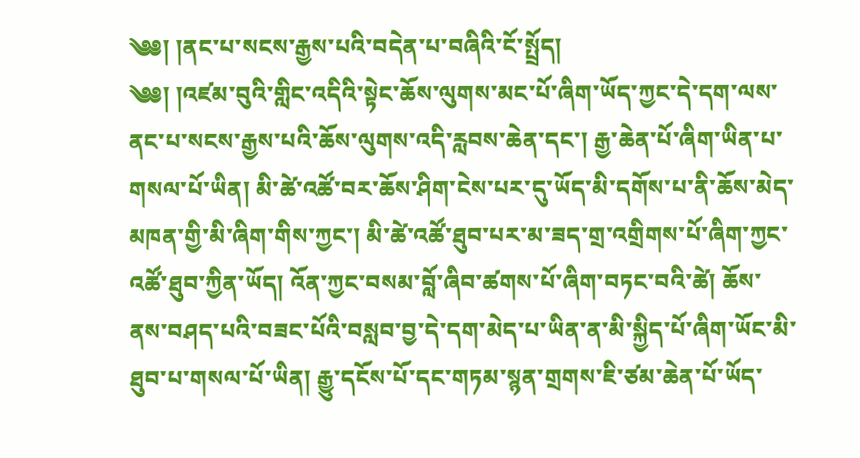༄༅། །ནང་པ་སངས་རྒྱས་པའི་བདེན་པ་བཞིའི་ངོ་སྤྲོད།
༄༅། །འཛམ་བུའི་གླིང་འདིའི་སྟེང་ཆོས་ལུགས་མང་པོ་ཞིག་ཡོད་ཀྱང་དེ་དག་ལས་ནང་པ་སངས་རྒྱས་པའི་ཆོས་ལུགས་འདི་རླབས་ཆེན་དང་། རྒྱ་ཆེན་པོ་ཞིག་ཡིན་པ་གསལ་པོ་ཡིན། མི་ཚེ་འཚོ་བར་ཆོས་ཤིག་ངེས་པར་དུ་ཡོད་མི་དགོས་པ་ནི་ཆོས་མེད་མཁན་གྱི་མི་ཞིག་གིས་ཀྱང་། མི་ཚེ་འཚོ་ཐུབ་པར་མ་ཟད་གྲ་འགྲིགས་པོ་ཞིག་ཀྱང་འཚོ་ཐུབ་ཀྱིན་ཡོད། འོན་ཀྱང་བསམ་བློ་ཞིབ་ཚགས་པོ་ཞིག་བཏང་བའི་ཚེ། ཆོས་ནས་བཤད་པའི་བཟང་པོའི་བསླབ་བྱ་དེ་དག་མེད་པ་ཡིན་ན་མི་སྐྱིད་པོ་ཞིག་ཡོང་མི་ཐུབ་པ་གསལ་པོ་ཡིན། རྒྱུ་དངོས་པོ་དང་གཏམ་སྙན་གྲགས་ཇི་ཙམ་ཆེན་པོ་ཡོད་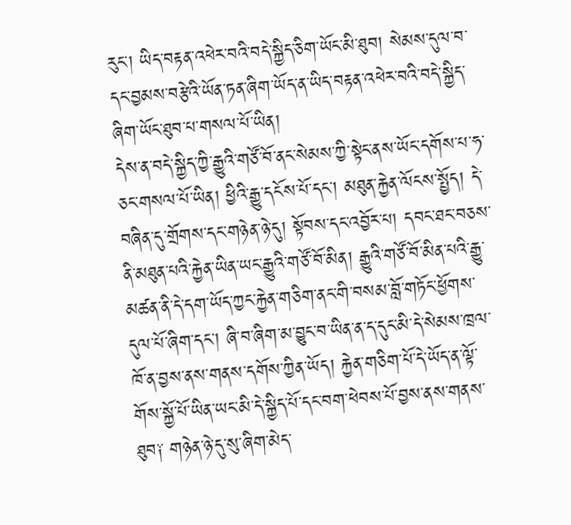རུང་། ཡིད་བརྟན་འཕེར་བའི་བདེ་སྐྱིད་ཅིག་ཡོང་མི་ཐུབ། སེམས་དུལ་བ་དང་བྱམས་བརྩེའི་ཡོན་ཏན་ཞིག་ཡོད་ན་ཡིད་བརྟན་འཕེར་བའི་བདེ་སྐྱིད་ཞིག་ཡོང་ཐུབ་པ་གསལ་པོ་ཡིན།
དེས་ན་བདེ་སྐྱིད་ཀྱི་རྒྱུའི་གཙོ་བོ་ནང་སེམས་ཀྱི་སྟེང་ནས་ཡོང་དགོས་པ་ཧ་ཅང་གསལ་པོ་ཡིན། ཕྱིའི་རྒྱུ་དངོས་པོ་དང་། མཐུན་རྐྱེན་ལོངས་སྤྱོད། དེ་བཞིན་དུ་གྲོགས་དང་གཉེན་ཉེ་དུ། སྟོབས་དང་འབྱོར་པ། དབང་ཐང་བཅས་ནི་མཐུན་པའི་རྐྱེན་ཡིན་ཡང་རྒྱུའི་གཙོ་བོ་མིན། རྒྱུའི་གཙོ་བོ་མིན་པའི་རྒྱུ་མཚན་ནི་དེ་དག་ཡོད་ཀྱང་རྐྱེན་གཅིག་ནང་གི་བསམ་བློ་གཏོང་ཕྱོགས་དུལ་པོ་ཞིག་དང་། ཞི་བ་ཞིག་མ་བྱུང་བ་ཡིན་ན་ད་དུང་མི་དེ་སེམས་ཁྲལ་ཁོ་ན་བྱས་ནས་གནས་དགོས་ཀྱིན་ཡོད། རྐྱེན་གཅིག་པོ་དེ་ཡོད་ན་ལྟོ་གོས་སྐྱོ་པོ་ཡིན་ཡང་མི་དེ་སྐྱིད་པོ་དང་བག་ཕེབས་པོ་བྱས་ནས་གནས་ཐུབ༑ གཉེན་ཉེ་དུ་སུ་ཞིག་མེད་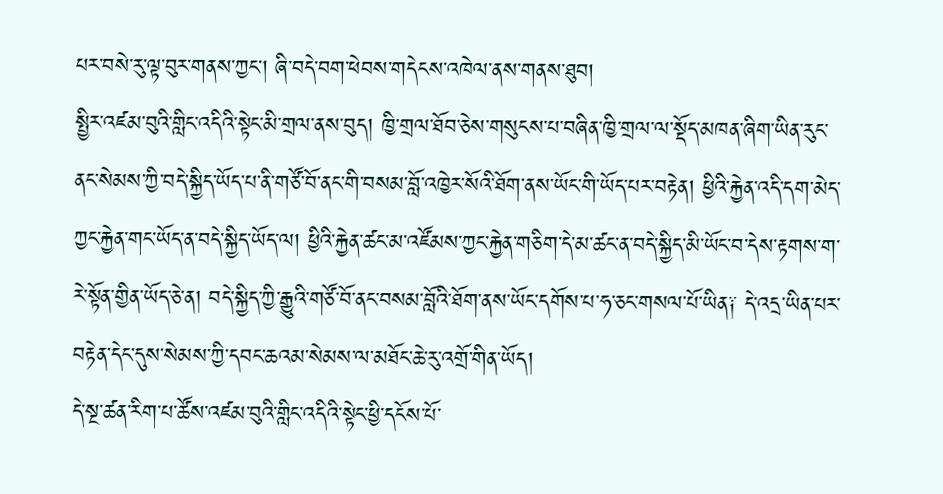པར་བསེ་རུ་ལྟ་བུར་གནས་ཀྱང་། ཞི་བདེ་བག་ཕེབས་གདེངས་འཁེལ་ནས་གནས་ཐུབ།
སྤྱིར་འཛམ་བུའི་གླིང་འདིའི་སྟེང་མི་གྲལ་ནས་བུད། ཁྱི་གྲལ་ཐོབ་ཅེས་གསུངས་པ་བཞིན་ཁྱི་གྲལ་ལ་སྡོད་མཁན་ཞིག་ཡིན་རུང་ནང་སེམས་ཀྱི་བདེ་སྐྱིད་ཡོད་པ་ནི་གཙོ་བོ་ནང་གི་བསམ་བློ་འཁྱེར་སོའི་ཐོག་ནས་ཡོང་གི་ཡོད་པར་བརྟེན། ཕྱིའི་རྐྱེན་འདི་དག་མེད་ཀྱང་རྐྱེན་གང་ཡོད་ན་བདེ་སྐྱིད་ཡོད་ལ། ཕྱིའི་རྐྱེན་ཚང་མ་འཛོམས་ཀྱང་རྐྱེན་གཅིག་དེ་མ་ཚང་ན་བདེ་སྐྱིད་མི་ཡོང་བ་དེས་རྟགས་ག་རེ་སྟོན་གྱིན་ཡོད་ཅེ་ན། བདེ་སྐྱིད་ཀྱི་རྒྱུའི་གཙོ་བོ་ནང་བསམ་བློའི་ཐོག་ནས་ཡོང་དགོས་པ་ཧ་ཅང་གསལ་པོ་ཡིན༑ དེ་འདྲ་ཡིན་པར་བརྟེན་དེང་དུས་སེམས་ཀྱི་དབང་ཆའམ་སེམས་ལ་མཐོང་ཆེ་རུ་འགྲོ་གིན་ཡོད།
དེ་སྔ་ཚན་རིག་པ་ཚོས་འཛམ་བུའི་གླིང་འདིའི་སྟེང་ཕྱི་དངོས་པོ་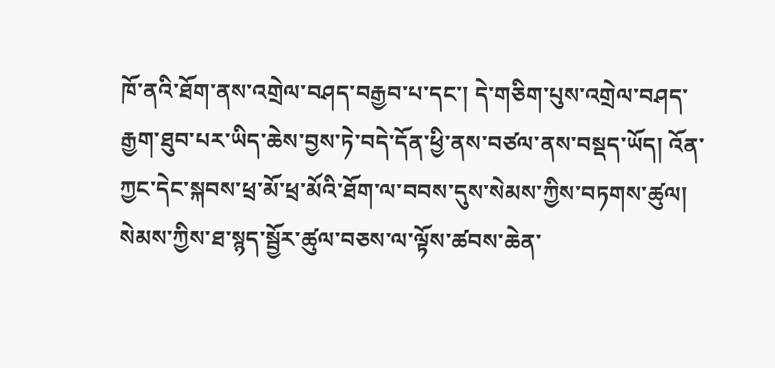ཁོ་ནའི་ཐོག་ནས་འགྲེལ་བཤད་བརྒྱབ་པ་དང་། དེ་གཅིག་པུས་འགྲེལ་བཤད་རྒྱག་ཐུབ་པར་ཡིད་ཆེས་བྱས་ཏེ་བདེ་དོན་ཕྱི་ནས་བཙལ་ནས་བསྡད་ཡོད། འོན་ཀྱང་དེང་སྐབས་ཕྲ་མོ་ཕྲ་མོའི་ཐོག་ལ་བབས་དུས་སེམས་ཀྱིས་བཏགས་ཚུལ། སེམས་ཀྱིས་ཐ་སྙད་སྦྱོར་ཚུལ་བཅས་ལ་ལྟོས་ཚབས་ཆེན་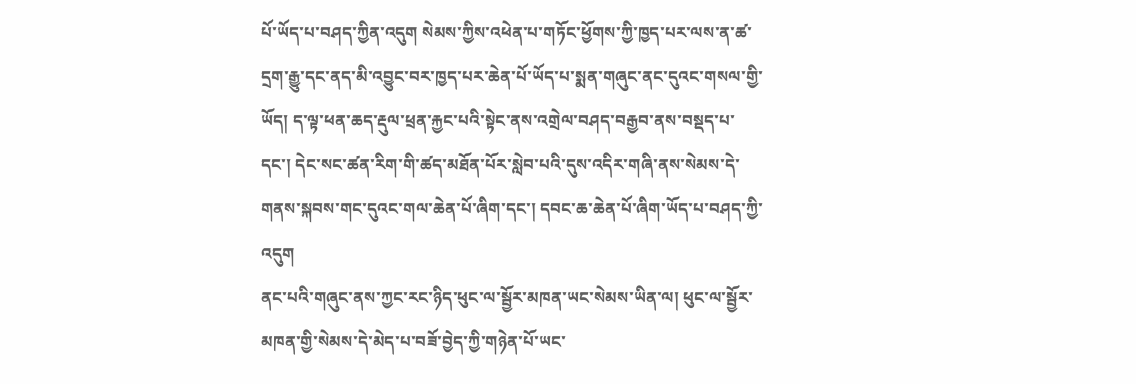པོ་ཡོད་པ་བཤད་ཀྱིན་འདུག སེམས་ཀྱིས་འཕེན་པ་གཏོང་ཕྱོགས་ཀྱི་ཁྱད་པར་ལས་ན་ཚ་དྲག་རྒྱུ་དང་ནད་མི་འབྱུང་བར་ཁྱད་པར་ཆེན་པོ་ཡོད་པ་སྨན་གཞུང་ནང་དུའང་གསལ་གྱི་ཡོད། ད་ལྟ་ཕན་ཆད་རྡུལ་ཕྲན་རྐྱང་པའི་སྟེང་ནས་འགྲེལ་བཤད་བརྒྱབ་ནས་བསྡད་པ་དང་། དེང་སང་ཚན་རིག་གི་ཚད་མཐོན་པོར་སླེབ་པའི་དུས་འདིར་གཞི་ནས་སེམས་དེ་གནས་སྐབས་གང་དུའང་གལ་ཆེན་པོ་ཞིག་དང་། དབང་ཆ་ཆེན་པོ་ཞིག་ཡོད་པ་བཤད་ཀྱི་འདུག
ནང་པའི་གཞུང་ནས་ཀྱང་རང་ཉིད་ཕུང་ལ་སྦྱོར་མཁན་ཡང་སེམས་ཡིན་ལ། ཕུང་ལ་སྦྱོར་མཁན་གྱི་སེམས་དེ་མེད་པ་བཟོ་བྱེད་ཀྱི་གཉེན་པོ་ཡང་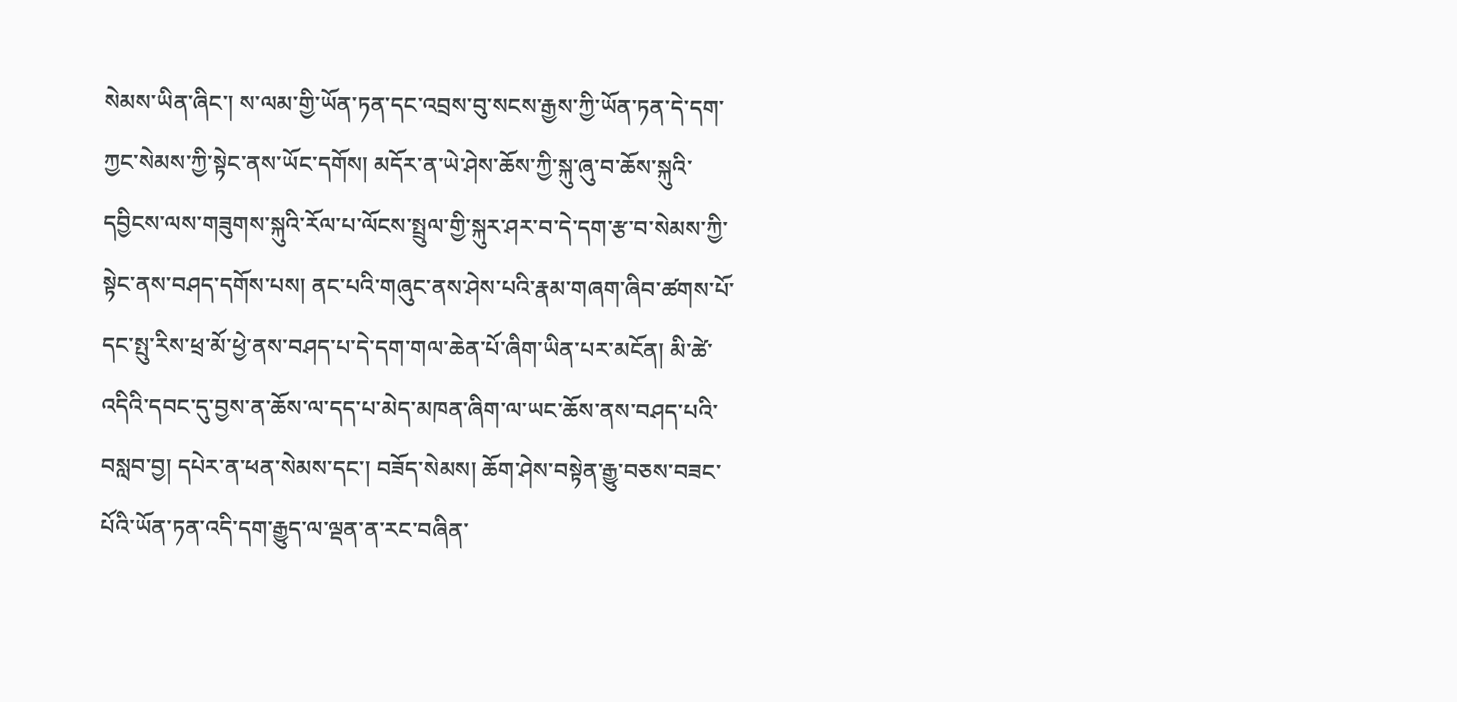སེམས་ཡིན་ཞིང་། ས་ལམ་གྱི་ཡོན་ཏན་དང་འབྲས་བུ་སངས་རྒྱས་ཀྱི་ཡོན་ཏན་དེ་དག་ཀྱང་སེམས་ཀྱི་སྟེང་ནས་ཡོང་དགོས། མདོར་ན་ཡེ་ཤེས་ཆོས་ཀྱི་སྐུ་ཞུ་བ་ཆོས་སྐུའི་དབྱིངས་ལས་གཟུགས་སྐུའི་རོལ་པ་ལོངས་སྤྲུལ་གྱི་སྐུར་ཤར་བ་དེ་དག་རྩ་བ་སེམས་ཀྱི་སྟེང་ནས་བཤད་དགོས་པས། ནང་པའི་གཞུང་ནས་ཤེས་པའི་རྣམ་གཞག་ཞིབ་ཚགས་པོ་དང་སྤུ་རིས་ཕྲ་མོ་ཕྱེ་ནས་བཤད་པ་དེ་དག་གལ་ཆེན་པོ་ཞིག་ཡིན་པར་མངོན། མི་ཚེ་འདིའི་དབང་དུ་བྱས་ན་ཆོས་ལ་དད་པ་མེད་མཁན་ཞིག་ལ་ཡང་ཆོས་ནས་བཤད་པའི་བསླབ་བྱ། དཔེར་ན་ཕན་སེམས་དང་། བཟོད་སེམས། ཆོག་ཤེས་བསྟེན་རྒྱུ་བཅས་བཟང་པོའི་ཡོན་ཏན་འདི་དག་རྒྱུད་ལ་ལྡན་ན་རང་བཞིན་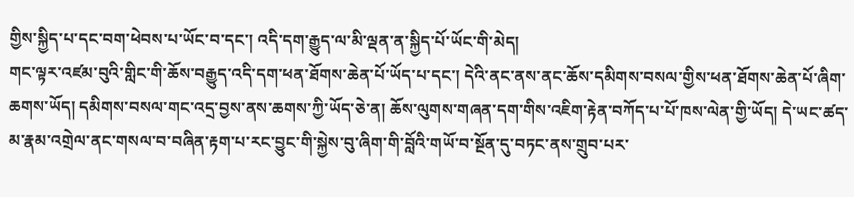གྱིས་སྐྱིད་པ་དང་བག་ཕེབས་པ་ཡོང་བ་དང་། འདི་དག་རྒྱུད་ལ་མི་ལྡན་ན་སྐྱིད་པོ་ཡོང་གི་མེད།
གང་ལྟར་འཛམ་བུའི་གླིང་གི་ཆོས་བརྒྱུད་འདི་དག་ཕན་ཐོགས་ཆེན་པོ་ཡོད་པ་དང་། དེའི་ནང་ནས་ནང་ཆོས་དམིགས་བསལ་གྱིས་ཕན་ཐོགས་ཆེན་པོ་ཞིག་ཆགས་ཡོད། དམིགས་བསལ་གང་འདྲ་བྱས་ནས་ཆགས་ཀྱི་ཡོད་ཅེ་ན། ཆོས་ལུགས་གཞན་དག་གིས་འཇིག་རྟེན་བཀོད་པ་པོ་ཁས་ལེན་གྱི་ཡོད། དེ་ཡང་ཚད་མ་རྣམ་འགྲེལ་ནང་གསལ་བ་བཞིན་རྟག་པ་རང་བྱུང་གི་སྐྱེས་བུ་ཞིག་གི་བློའི་གཡོ་བ་སྔོན་དུ་བཏང་ནས་གྲུབ་པར་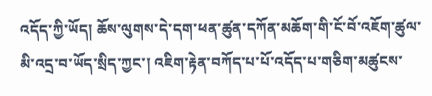འདོད་ཀྱི་ཡོད། ཆོས་ལུགས་དེ་དག་ཕན་ཚུན་དཀོན་མཆོག་གི་ངོ་བོ་འཇོག་ཚུལ་མི་འདྲ་བ་ཡོད་སྲིད་ཀྱང་། འཇིག་རྟེན་བཀོད་པ་པོ་འདོད་པ་གཅིག་མཚུངས་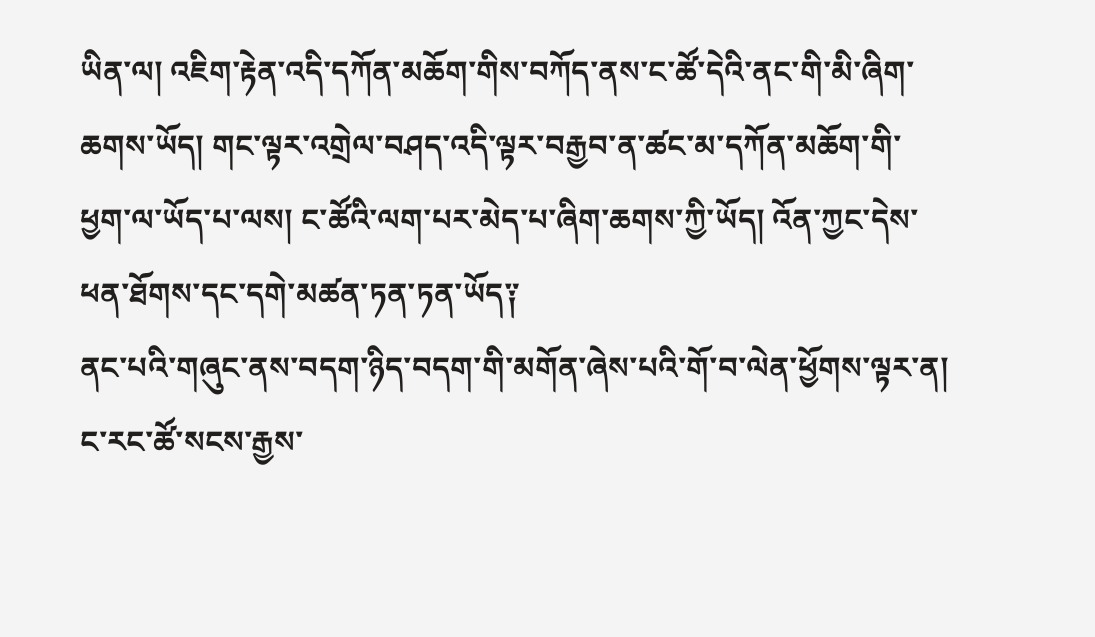ཡིན་ལ། འཇིག་རྟེན་འདི་དཀོན་མཆོག་གིས་བཀོད་ནས་ང་ཚོ་དེའི་ནང་གི་མི་ཞིག་ཆགས་ཡོད། གང་ལྟར་འགྲེལ་བཤད་འདི་ལྟར་བརྒྱབ་ན་ཚང་མ་དཀོན་མཆོག་གི་ཕྱག་ལ་ཡོད་པ་ལས། ང་ཚོའི་ལག་པར་མེད་པ་ཞིག་ཆགས་ཀྱི་ཡོད། འོན་ཀྱང་དེས་ཕན་ཐོགས་དང་དགེ་མཚན་ཏན་ཏན་ཡོད༑
ནང་པའི་གཞུང་ནས་བདག་ཉིད་བདག་གི་མགོན་ཞེས་པའི་གོ་བ་ལེན་ཕྱོགས་ལྟར་ན། ང་རང་ཚོ་སངས་རྒྱས་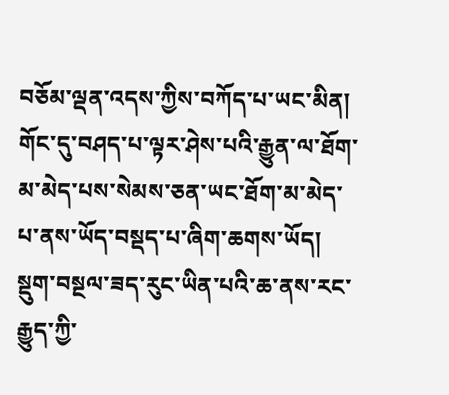བཅོམ་ལྡན་འདས་ཀྱིས་བཀོད་པ་ཡང་མིན། གོང་དུ་བཤད་པ་ལྟར་ཤེས་པའི་རྒྱུན་ལ་ཐོག་མ་མེད་པས་སེམས་ཅན་ཡང་ཐོག་མ་མེད་པ་ནས་ཡོད་བསྡད་པ་ཞིག་ཆགས་ཡོད། སྡུག་བསྔལ་ཟད་རུང་ཡིན་པའི་ཆ་ནས་རང་རྒྱུད་ཀྱི་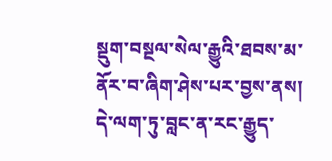སྡུག་བསྔལ་སེལ་རྒྱུའི་ཐབས་མ་ནོར་བ་ཞིག་ཤེས་པར་བྱས་ནས། དེ་ལག་ཏུ་བླང་ན་རང་རྒྱུད་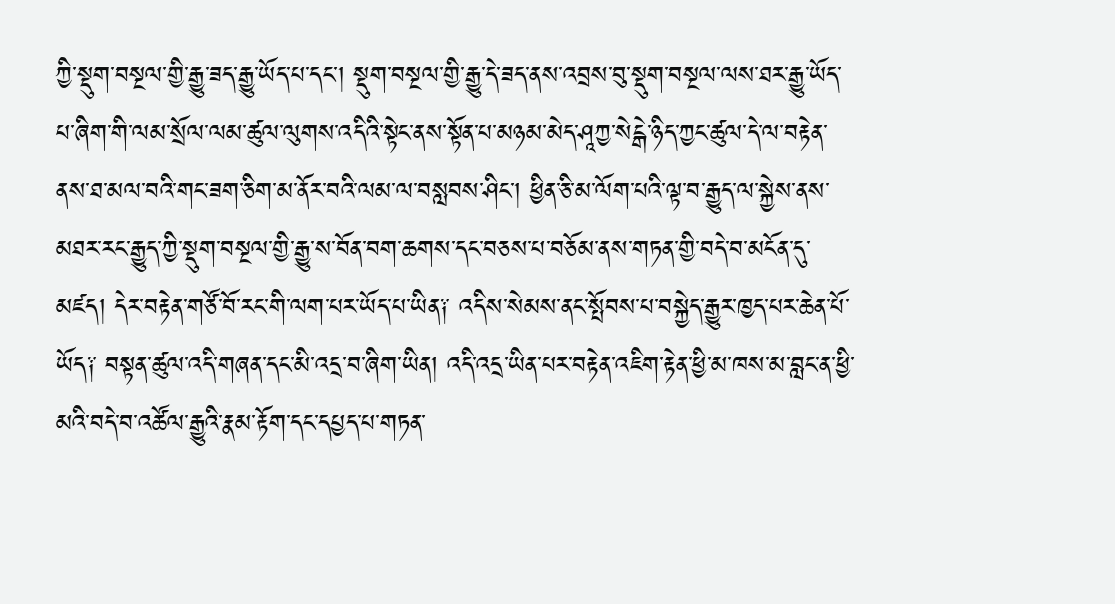ཀྱི་སྡུག་བསྔལ་གྱི་རྒྱུ་ཟད་རྒྱུ་ཡོད་པ་དང་། སྡུག་བསྔལ་གྱི་རྒྱུ་དེ་ཟད་ནས་འབྲས་བུ་སྡུག་བསྔལ་ལས་ཐར་རྒྱུ་ཡོད་པ་ཞིག་གི་ལམ་སྲོལ་ལམ་ཚུལ་ལུགས་འདིའི་སྟེང་ནས་སྟོན་པ་མཉམ་མེད་ཤཱཀྱ་སེངྒེ་ཉིད་ཀྱང་ཚུལ་དེ་ལ་བརྟེན་ནས་ཐ་མལ་བའི་གང་ཟག་ཅིག་མ་ནོར་བའི་ལམ་ལ་བསླབས་ཤིང་། ཕྱིན་ཅི་མ་ལོག་པའི་ལྟ་བ་རྒྱུད་ལ་སྐྱེས་ནས་མཐར་རང་རྒྱུད་ཀྱི་སྡུག་བསྔལ་གྱི་རྒྱུ་ས་བོན་བག་ཆགས་དང་བཅས་པ་བཅོམ་ནས་གཏན་གྱི་བདེ་བ་མངོན་དུ་མཛད། དེར་བརྟེན་གཙོ་བོ་རང་གི་ལག་པར་ཡོད་པ་ཡིན༑ འདིས་སེམས་ནང་སྤོབས་པ་བསྐྱེད་རྒྱུར་ཁྱད་པར་ཆེན་པོ་ཡོད༑ བསྟན་ཚུལ་འདི་གཞན་དང་མི་འདྲ་བ་ཞིག་ཡིན། འདི་འདྲ་ཡིན་པར་བརྟེན་འཇིག་རྟེན་ཕྱི་མ་ཁས་མ་བླང་ན་ཕྱི་མའི་བདེ་བ་འཚོལ་རྒྱུའི་རྣམ་རྟོག་དང་དཔྱད་པ་གཏན་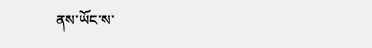ནས་ཡོང་ས་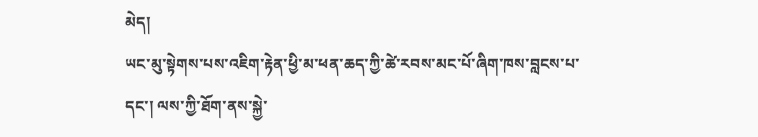མེད།
ཡང་མུ་སྟེགས་པས་འཇིག་རྟེན་ཕྱི་མ་ཕན་ཆད་ཀྱི་ཚེ་རབས་མང་པོ་ཞིག་ཁས་བླངས་པ་དང་། ལས་ཀྱི་ཐོག་ནས་སྐྱེ་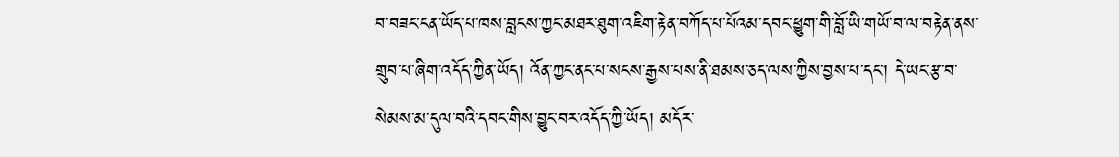བ་བཟང་ངན་ཡོད་པ་ཁས་བླངས་ཀྱང་མཐར་ཐུག་འཇིག་རྟེན་བཀོད་པ་པོའམ་དབང་ཕྱུག་གི་བློ་ཡི་གཡོ་བ་ལ་བརྟེན་ནས་གྲུབ་པ་ཞིག་འདོད་ཀྱིན་ཡོད། འོན་ཀྱང་ནང་པ་སངས་རྒྱས་པས་ནི་ཐམས་ཅད་ལས་ཀྱིས་བྱས་པ་དང་། དེ་ཡང་རྩ་བ་སེམས་མ་དུལ་བའི་དབང་གིས་བྱུང་བར་འདོད་ཀྱི་ཡོད། མདོར་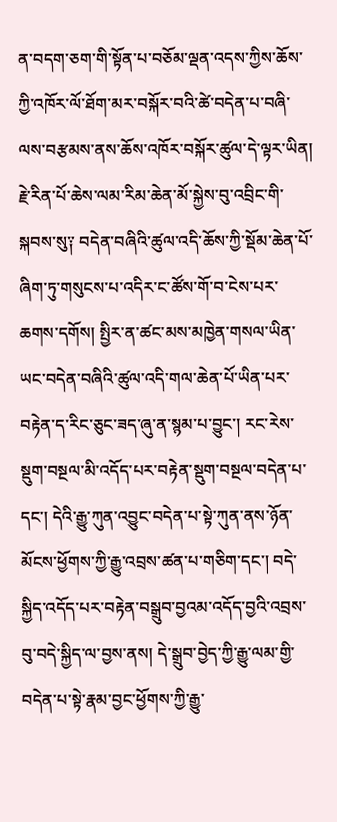ན་བདག་ཅག་གི་སྟོན་པ་བཅོམ་ལྡན་འདས་ཀྱིས་ཆོས་ཀྱི་འཁོར་ལོ་ཐོག་མར་བསྐོར་བའི་ཚེ་བདེན་པ་བཞི་ལས་བརྩམས་ནས་ཆོས་འཁོར་བསྐོར་ཚུལ་དེ་ལྟར་ཡིན།
རྗེ་རིན་པོ་ཆེས་ལམ་རིམ་ཆེན་མོ་སྐྱེས་བུ་འབྲིང་གི་སྐབས་སུ༑ བདེན་བཞིའི་ཚུལ་འདི་ཆོས་ཀྱི་སྡོམ་ཆེན་པོ་ཞིག་ཏུ་གསུངས་པ་འདིར་ང་ཚོས་གོ་བ་ངེས་པར་ཆགས་དགོས། སྤྱིར་ན་ཚང་མས་མཁྱེན་གསལ་ཡིན་ཡང་བདེན་བཞིའི་ཚུལ་འདི་གལ་ཆེན་པོ་ཡིན་པར་བརྟེན་ད་རིང་ཅུང་ཟད་ཞུ་ན་སྙམ་པ་བྱུང་། རང་རེས་སྡུག་བསྔལ་མི་འདོད་པར་བརྟེན་སྡུག་བསྔལ་བདེན་པ་དང་། དེའི་རྒྱུ་ཀུན་འབྱུང་བདེན་པ་སྟེ་ཀུན་ནས་ཉོན་མོངས་ཕྱོགས་ཀྱི་རྒྱུ་འབྲས་ཚན་པ་གཅིག་དང་། བདེ་སྐྱིད་འདོད་པར་བརྟེན་བསྒྲུབ་བྱའམ་འདོད་བྱའི་འབྲས་བུ་བདེ་སྐྱིད་ལ་བྱས་ནས། དེ་སྒྲུབ་བྱེད་ཀྱི་རྒྱུ་ལམ་གྱི་བདེན་པ་སྟེ་རྣམ་བྱང་ཕྱོགས་ཀྱི་རྒྱུ་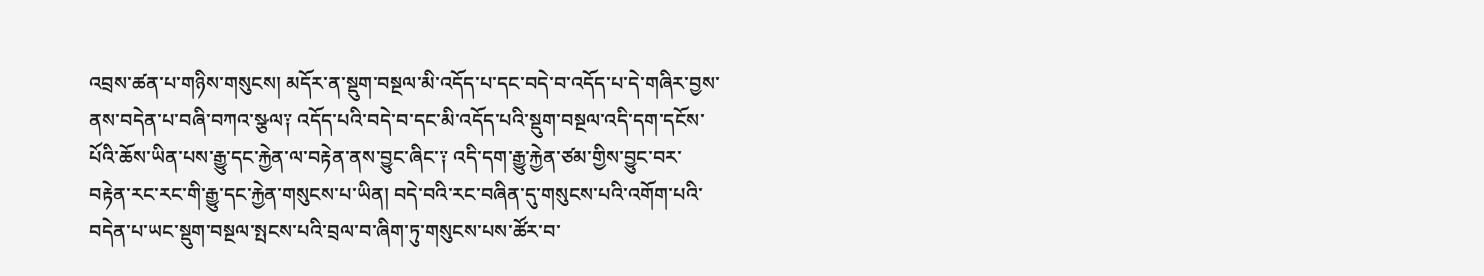འབྲས་ཚན་པ་གཉིས་གསུངས། མདོར་ན་སྡུག་བསྔལ་མི་འདོད་པ་དང་བདེ་བ་འདོད་པ་དེ་གཞིར་བྱས་ནས་བདེན་པ་བཞི་བཀའ་སྩལ༑ འདོད་པའི་བདེ་བ་དང་མི་འདོད་པའི་སྡུག་བསྔལ་འདི་དག་དངོས་པོའི་ཆོས་ཡིན་པས་རྒྱུ་དང་རྐྱེན་ལ་བརྟེན་ནས་བྱུང་ཞིང་༑ འདི་དག་རྒྱུ་རྐྱེན་ཙམ་གྱིས་བྱུང་བར་བརྟེན་རང་རང་གི་རྒྱུ་དང་རྐྱེན་གསུངས་པ་ཡིན། བདེ་བའི་རང་བཞིན་དུ་གསུངས་པའི་འགོག་པའི་བདེན་པ་ཡང་སྡུག་བསྔལ་སྤངས་པའི་བྲལ་བ་ཞིག་ཏུ་གསུངས་པས་ཚོར་བ་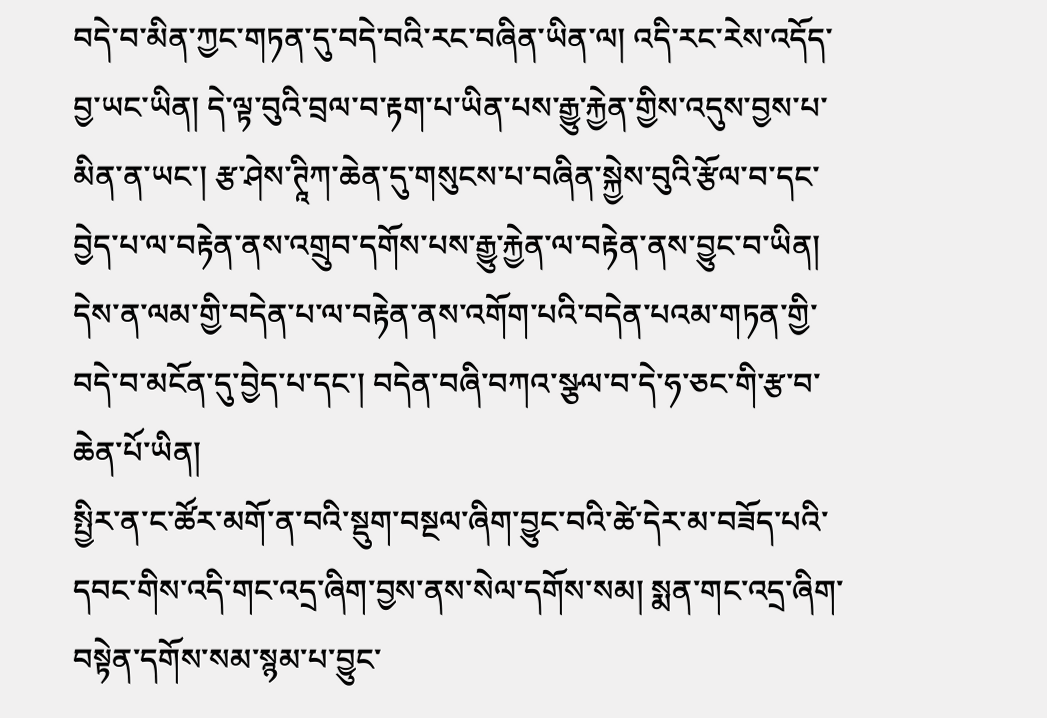བདེ་བ་མིན་ཀྱང་གཏན་དུ་བདེ་བའི་རང་བཞིན་ཡིན་ལ། འདི་རང་རེས་འདོད་བྱ་ཡང་ཡིན། དེ་ལྟ་བུའི་བྲལ་བ་རྟག་པ་ཡིན་པས་རྒྱུ་རྐྱེན་གྱིས་འདུས་བྱས་པ་མིན་ན་ཡང་། རྩ་ཤེས་ཊཱིཀ་ཆེན་དུ་གསུངས་པ་བཞིན་སྐྱེས་བུའི་རྩོལ་བ་དང་བྱེད་པ་ལ་བརྟེན་ནས་འགྲུབ་དགོས་པས་རྒྱུ་རྐྱེན་ལ་བརྟེན་ནས་བྱུང་བ་ཡིན། དེས་ན་ལམ་གྱི་བདེན་པ་ལ་བརྟེན་ནས་འགོག་པའི་བདེན་པའམ་གཏན་གྱི་བདེ་བ་མངོན་དུ་བྱེད་པ་དང་། བདེན་བཞི་བཀའ་སྩལ་བ་དེ་ཧ་ཅང་གི་རྩ་བ་ཆེན་པོ་ཡིན།
སྤྱིར་ན་ང་ཚོར་མགོ་ན་བའི་སྡུག་བསྔལ་ཞིག་བྱུང་བའི་ཚེ་དེར་མ་བཟོད་པའི་དབང་གིས་འདི་གང་འདྲ་ཞིག་བྱས་ནས་སེལ་དགོས་སམ། སྨན་གང་འདྲ་ཞིག་བསྟེན་དགོས་སམ་སྙམ་པ་བྱུང་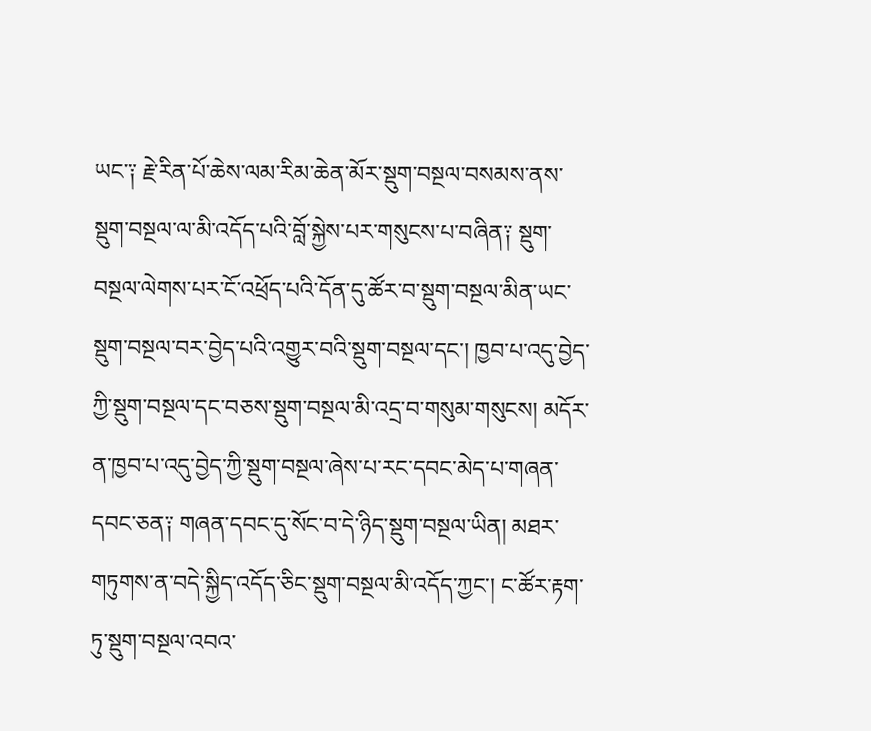ཡང་༑ རྗེ་རིན་པོ་ཆེས་ལམ་རིམ་ཆེན་མོར་སྡུག་བསྔལ་བསམས་ནས་སྡུག་བསྔལ་ལ་མི་འདོད་པའི་བློ་སྐྱེས་པར་གསུངས་པ་བཞིན༑ སྡུག་བསྔལ་ལེགས་པར་ངོ་འཕྲོད་པའི་དོན་དུ་ཚོར་བ་སྡུག་བསྔལ་མིན་ཡང་སྡུག་བསྔལ་བར་བྱེད་པའི་འགྱུར་བའི་སྡུག་བསྔལ་དང་། ཁྱབ་པ་འདུ་བྱེད་ཀྱི་སྡུག་བསྔལ་དང་བཅས་སྡུག་བསྔལ་མི་འདྲ་བ་གསུམ་གསུངས། མདོར་ན་ཁྱབ་པ་འདུ་བྱེད་ཀྱི་སྡུག་བསྔལ་ཞེས་པ་རང་དབང་མེད་པ་གཞན་དབང་ཅན༑ གཞན་དབང་དུ་སོང་བ་དེ་ཉིད་སྡུག་བསྔལ་ཡིན། མཐར་གཏུགས་ན་བདེ་སྐྱིད་འདོད་ཅིང་སྡུག་བསྔལ་མི་འདོད་ཀྱང་། ང་ཚོར་རྟག་ཏུ་སྡུག་བསྔལ་འབའ་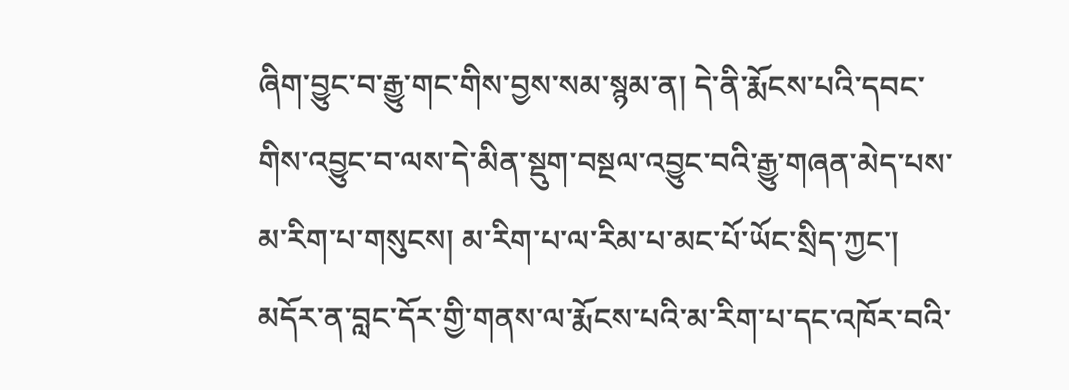ཞིག་བྱུང་བ་རྒྱུ་གང་གིས་བྱས་སམ་སྙམ་ན། དེ་ནི་རྨོངས་པའི་དབང་གིས་འབྱུང་བ་ལས་དེ་མིན་སྡུག་བསྔལ་འབྱུང་བའི་རྒྱུ་གཞན་མེད་པས་མ་རིག་པ་གསུངས། མ་རིག་པ་ལ་རིམ་པ་མང་པོ་ཡོང་སྲིད་ཀྱང་། མདོར་ན་བླང་དོར་གྱི་གནས་ལ་རྨོངས་པའི་མ་རིག་པ་དང་འཁོར་བའི་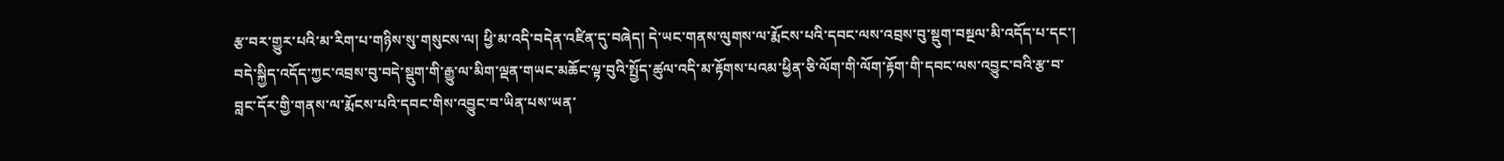རྩ་བར་གྱུར་པའི་མ་རིག་པ་གཉིས་སུ་གསུངས་ལ། ཕྱི་མ་འདི་བདེན་འཛིན་དུ་བཞེད། དེ་ཡང་གནས་ལུགས་ལ་རྨོངས་པའི་དབང་ལས་འབྲས་བུ་སྡུག་བསྔལ་མི་འདོད་པ་དང་། བདེ་སྐྱིད་འདོད་ཀྱང་འབྲས་བུ་བདེ་སྡུག་གི་རྒྱུ་ལ་མིག་ལྡན་གཡང་མཆོང་ལྟ་བུའི་སྤྱོད་ཚུལ་འདི་མ་རྟོགས་པའམ་ཕྱིན་ཅི་ལོག་གི་ལོག་རྟོག་གི་དབང་ལས་འབྱུང་བའི་རྩ་བ་བླང་དོར་གྱི་གནས་ལ་རྨོངས་པའི་དབང་གིས་འབྱུང་བ་ཡིན་པས་ཡན་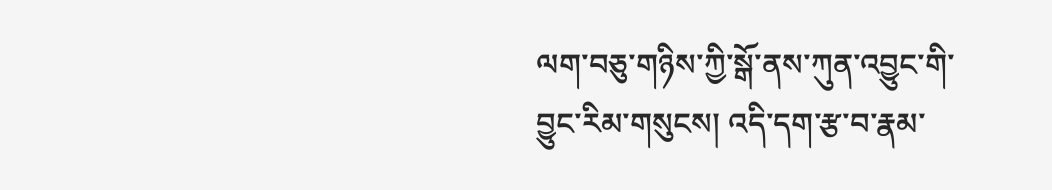ལག་བཅུ་གཉིས་ཀྱི་སྒོ་ནས་ཀུན་འབྱུང་གི་བྱུང་རིམ་གསུངས། འདི་དག་རྩ་བ་རྣམ་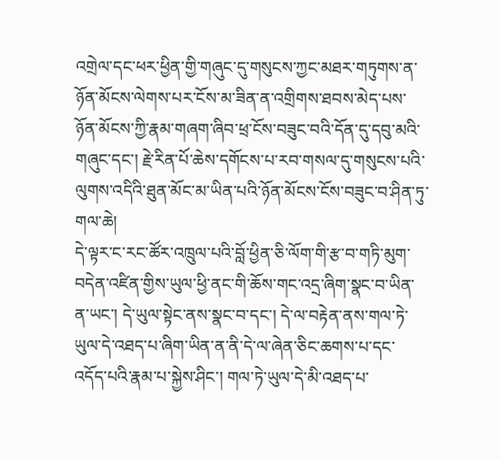འགྲེལ་དང་ཕར་ཕྱིན་གྱི་གཞུང་དུ་གསུངས་ཀྱང་མཐར་གཏུགས་ན་ཉོན་མོངས་ལེགས་པར་ངོས་མ་ཟིན་ན་འགྲིགས་ཐབས་མེད་པས་ཉོན་མོངས་ཀྱི་རྣམ་གཞག་ཞིབ་ཕྲ་ངོས་བཟུང་བའི་དོན་དུ་དབུ་མའི་གཞུང་དང་། རྗེ་རིན་པོ་ཆེས་དགོངས་པ་རབ་གསལ་དུ་གསུངས་པའི་ལུགས་འདིའི་ཐུན་མོང་མ་ཡིན་པའི་ཉོན་མོངས་ངོས་བཟུང་བ་ཤིན་ཏུ་གལ་ཆེ།
དེ་ལྟར་ང་རང་ཚོར་འཁྲུལ་པའི་བློ་ཕྱིན་ཅི་ལོག་གི་རྩ་བ་གཏི་མུག་བདེན་འཛིན་གྱིས་ཡུལ་ཕྱི་ནང་གི་ཆོས་གང་འདྲ་ཞིག་སྣང་བ་ཡིན་ན་ཡང་། དེ་ཡུལ་སྟེང་ནས་སྣང་བ་དང་། དེ་ལ་བརྟེན་ནས་གལ་ཏེ་ཡུལ་དེ་འཐད་པ་ཞིག་ཡིན་ན་ནི་དེ་ལ་ཞེན་ཅིང་ཆགས་པ་དང་འདོད་པའི་རྣམ་པ་སྐྱེས་ཤིང་། གལ་ཏེ་ཡུལ་དེ་མི་འཐད་པ་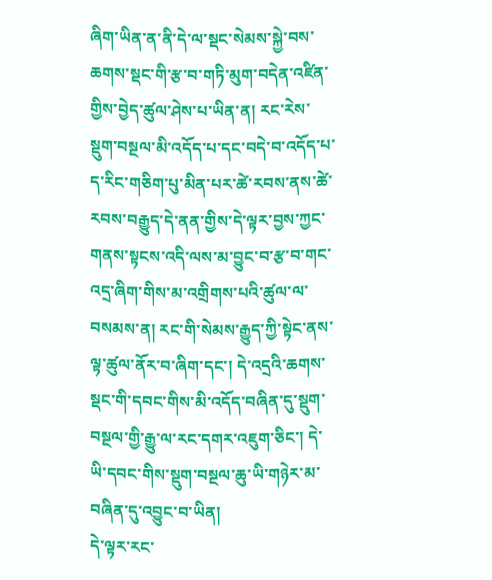ཞིག་ཡིན་ན་ནི་དེ་ལ་སྡང་སེམས་སྐྱེ་བས་ཆགས་སྡང་གི་རྩ་བ་གཏི་མུག་བདེན་འཛིན་གྱིས་བྱེད་ཚུལ་ཤེས་པ་ཡིན་ན། རང་རེས་སྡུག་བསྔལ་མི་འདོད་པ་དང་བདེ་བ་འདོད་པ་ད་རིང་གཅིག་པུ་མིན་པར་ཚེ་རབས་ནས་ཚེ་རབས་བརྒྱུད་དེ་ནན་གྱིས་དེ་ལྟར་བྱས་ཀྱང་གནས་སྟངས་འདི་ལས་མ་བྱུང་བ་རྩ་བ་གང་འདྲ་ཞིག་གིས་མ་འགྲིགས་པའི་ཚུལ་ལ་བསམས་ན། རང་གི་སེམས་རྒྱུད་ཀྱི་སྟེང་ནས་ལྟ་ཚུལ་ནོར་བ་ཞིག་དང་། དེ་འདྲའི་ཆགས་སྡང་གི་དབང་གིས་མི་འདོད་བཞིན་དུ་སྡུག་བསྔལ་གྱི་རྒྱུ་ལ་རང་དགར་འཇུག་ཅིང་། དེ་ཡི་དབང་གིས་སྡུག་བསྔལ་ཆུ་ཡི་གཉེར་མ་བཞིན་དུ་འབྱུང་བ་ཡིན།
དེ་ལྟར་རང་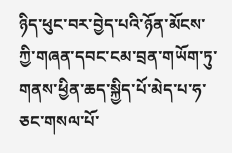ཉིད་ཕུང་བར་བྱེད་པའི་ཉོན་མོངས་ཀྱི་གཞན་དབང་ངམ་བྲན་གཡོག་ཏུ་གནས་ཕྱིན་ཆད་སྐྱིད་པོ་མེད་པ་ཧ་ཅང་གསལ་པོ་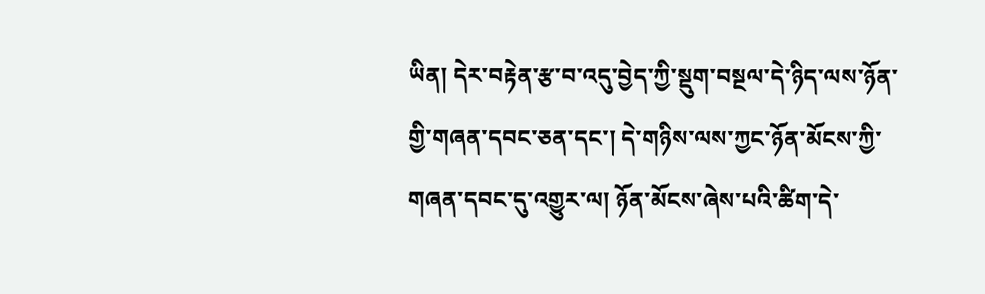ཡིན། དེར་བརྟེན་རྩ་བ་འདུ་བྱེད་ཀྱི་སྡུག་བསྔལ་དེ་ཉིད་ལས་ཉོན་གྱི་གཞན་དབང་ཅན་དང་། དེ་གཉིས་ལས་ཀྱང་ཉོན་མོངས་ཀྱི་གཞན་དབང་དུ་འགྱུར་ལ། ཉོན་མོངས་ཞེས་པའི་ཚིག་དེ་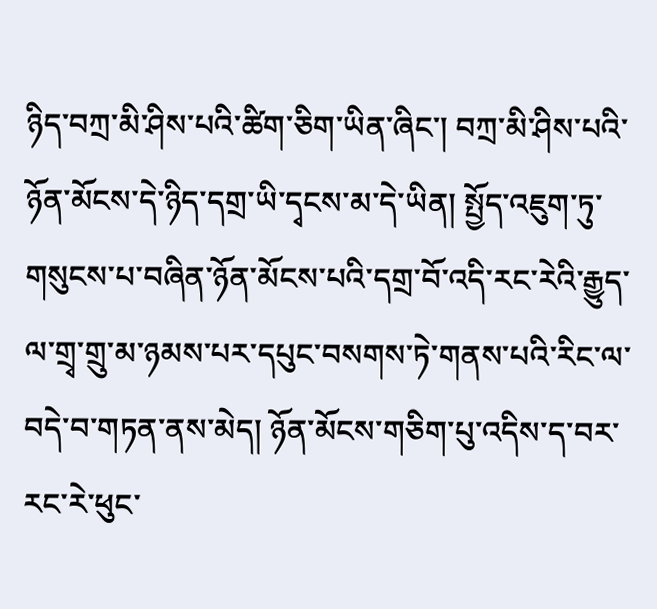ཉིད་བཀྲ་མི་ཤིས་པའི་ཚིག་ཅིག་ཡིན་ཞིང་། བཀྲ་མི་ཤིས་པའི་ཉོན་མོངས་དེ་ཉིད་དགྲ་ཡི་དྭངས་མ་དེ་ཡིན། སྤྱོད་འཇུག་ཏུ་གསུངས་པ་བཞིན་ཉོན་མོངས་པའི་དགྲ་བོ་འདི་རང་རེའི་རྒྱུད་ལ་གྲྭ་གྲུ་མ་ཉམས་པར་དཔུང་བསགས་ཏེ་གནས་པའི་རིང་ལ་བདེ་བ་གཏན་ནས་མེད། ཉོན་མོངས་གཅིག་པུ་འདིས་ད་བར་རང་རེ་ཕུང་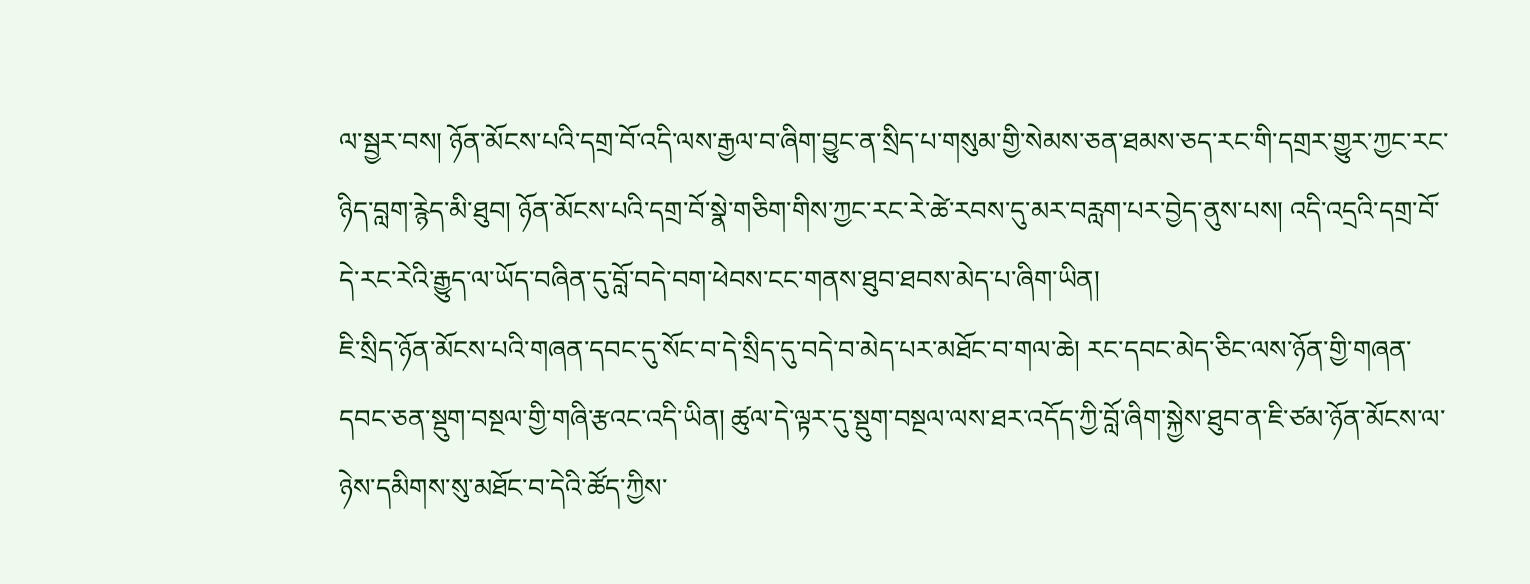ལ་སྦྱར་བས། ཉོན་མོངས་པའི་དགྲ་བོ་འདི་ལས་རྒྱལ་བ་ཞིག་བྱུང་ན་སྲིད་པ་གསུམ་གྱི་སེམས་ཅན་ཐམས་ཅད་རང་གི་དགྲར་གྱུར་ཀྱང་རང་ཉིད་བླག་རྙེད་མི་ཐུབ། ཉོན་མོངས་པའི་དགྲ་བོ་སྣེ་གཅིག་གིས་ཀྱང་རང་རེ་ཚེ་རབས་དུ་མར་བརླག་པར་བྱེད་ནུས་པས། འདི་འདྲའི་དགྲ་བོ་དེ་རང་རེའི་རྒྱུད་ལ་ཡོད་བཞིན་དུ་བློ་བདེ་བག་ཕེབས་ངང་གནས་ཐུབ་ཐབས་མེད་པ་ཞིག་ཡིན།
ཇི་སྲིད་ཉོན་མོངས་པའི་གཞན་དབང་དུ་སོང་བ་དེ་སྲིད་དུ་བདེ་བ་མེད་པར་མཐོང་བ་གལ་ཆེ། རང་དབང་མེད་ཅིང་ལས་ཉོན་གྱི་གཞན་དབང་ཅན་སྡུག་བསྔལ་གྱི་གཞི་རྩའང་འདི་ཡིན། ཚུལ་དེ་ལྟར་དུ་སྡུག་བསྔལ་ལས་ཐར་འདོད་ཀྱི་བློ་ཞིག་སྐྱེས་ཐུབ་ན་ཇི་ཙམ་ཉོན་མོངས་ལ་ཉེས་དམིགས་སུ་མཐོང་བ་དེའི་ཚོད་ཀྱིས་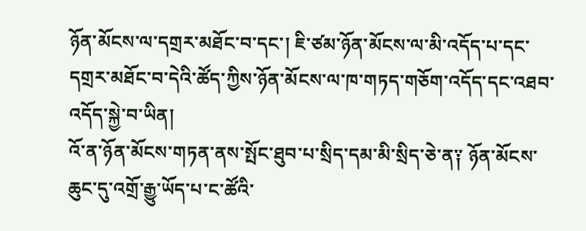ཉོན་མོངས་ལ་དགྲར་མཐོང་བ་དང་། ཇི་ཙམ་ཉོན་མོངས་ལ་མི་འདོད་པ་དང་དགྲར་མཐོང་བ་དེའི་ཚོད་ཀྱིས་ཉོན་མོངས་ལ་ཁ་གཏད་གཅོག་འདོད་དང་འཐབ་འདོད་སྐྱེ་བ་ཡིན།
འོ་ན་ཉོན་མོངས་གཏན་ནས་སྤོང་ཐུབ་པ་སྲིད་དམ་མི་སྲིད་ཅེ་ན༑ ཉོན་མོངས་ཆུང་དུ་འགྲོ་རྒྱུ་ཡོད་པ་ང་ཚོའི་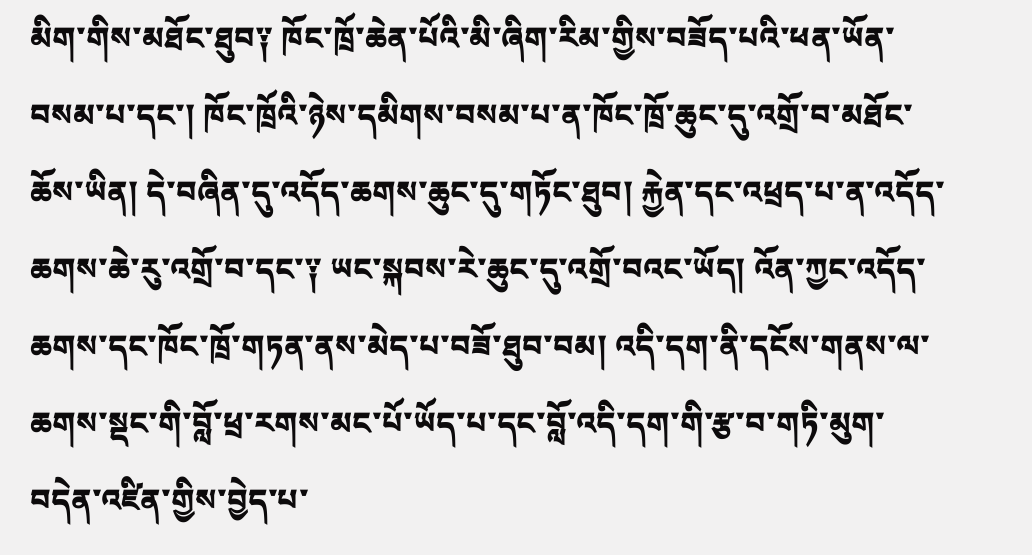མིག་གིས་མཐོང་ཐུབ༑ ཁོང་ཁྲོ་ཆེན་པོའི་མི་ཞིག་རིམ་གྱིས་བཟོད་པའི་ཕན་ཡོན་བསམ་པ་དང་། ཁོང་ཁྲོའི་ཉེས་དམིགས་བསམ་པ་ན་ཁོང་ཁྲོ་ཆུང་དུ་འགྲོ་བ་མཐོང་ཆོས་ཡིན། དེ་བཞིན་དུ་འདོད་ཆགས་ཆུང་དུ་གཏོང་ཐུབ། རྐྱེན་དང་འཕྲད་པ་ན་འདོད་ཆགས་ཆེ་རུ་འགྲོ་བ་དང་༑ ཡང་སྐབས་རེ་ཆུང་དུ་འགྲོ་བའང་ཡོད། འོན་ཀྱང་འདོད་ཆགས་དང་ཁོང་ཁྲོ་གཏན་ནས་མེད་པ་བཟོ་ཐུབ་བམ། འདི་དག་ནི་དངོས་གནས་ལ་ཆགས་སྡང་གི་བློ་ཕྲ་རགས་མང་པོ་ཡོད་པ་དང་བློ་འདི་དག་གི་རྩ་བ་གཏི་མུག་བདེན་འཛིན་གྱིས་བྱེད་པ་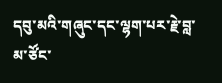དབུ་མའི་གཞུང་དང་ལྷག་པར་རྗེ་བླ་མ་ཙོང་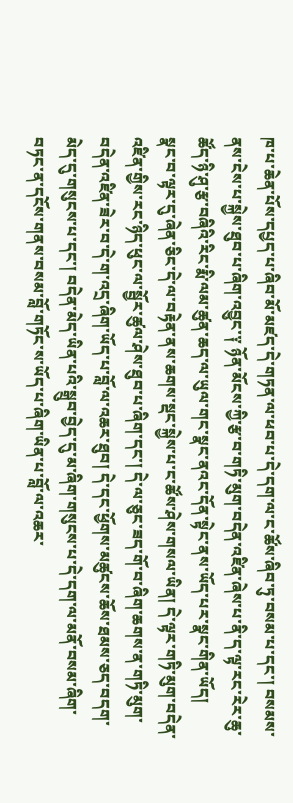ཁ་པ་ཆེན་པོས་དཔྱད་པ་ཞིབ་མོ་མཛད་དེ་གཏན་ལ་ཕབ་པ་དེ་དག་ལ་ང་ཚོས་ཞིབ་ཏུ་བསམ་པ་དང་། བསམས་ནས་ངེས་པ་སྐྱེས་ཐུབ་པ་ཞིག་འབྱུང་༑ ཉོན་མོངས་ཀྱི་རྩ་བ་གཏི་མུག་བདེན་འཛིན་ཞེས་པ་ནི་ད་ལྟ་རང་རེར་ཆུ་ཚོད་ཉི་ཤུ་རྩ་བཞིའི་རིང་རྨི་ལམ་ཚུན་ཆད་ལ་ཡུལ་གང་སྣང་ནའང་དོན་སྟེང་ནས་ཡོད་པར་སྣང་གིན་ཡོད།
སྣང་བ་ལྟར་དུ་ཞེན་ཅིང་དེ་ལ་བརྟེན་ནས་ཆགས་སྡང་སྐྱེས་པ་ང་ཚོས་ཤེས་གསལ་ཡིན། དེ་ལྟར་གཏི་མུག་བདེན་འཛིན་གྱིས་རང་ཉིད་ཕུང་ལ་སྦྱོར་ཚུལ་ཤེས་ཐུབ་པ་ཞིག་དང་། དེ་ལ་ཅུང་ཟད་གོ་བ་ཞིག་ཆགས་ན་གཏི་མུག་བདེན་འཛིན་ཟེར་བ་དེ་ག་འདྲ་ཞིག་ཡོད་པ་བློ་ལ་འཆར་ཐུབ། དེ་དང་ཕྱོགས་མཚུངས་ཆོས་ཐམས་ཅད་བདག་མེད་དུ་གསུངས་པ་དང་། བདེན་མེད་ཡིན་པའི་སྒྲུབ་བྱེད་དུ་མ་ཞིག་གསུངས་པ་དེ་དག་ལ་མནོ་བསམ་ཞིག་བཏང་ན་དངོས་གནས་བསམ་བློ་གཏོང་ས་ཡོད་པ་ཞིག་ཡིན་པ་བློ་ལ་འཆར་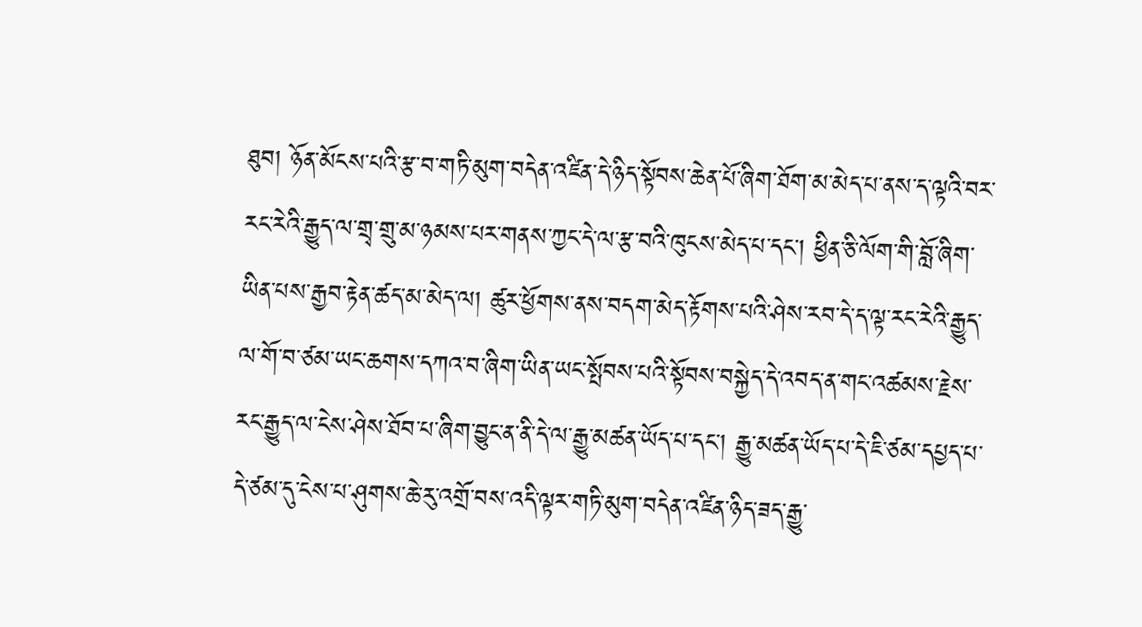ཐུབ། ཉོན་མོངས་པའི་རྩ་བ་གཏི་མུག་བདེན་འཛིན་དེ་ཉིད་སྟོབས་ཆེན་པོ་ཞིག་ཐོག་མ་མེད་པ་ནས་ད་ལྟའི་བར་རང་རེའི་རྒྱུད་ལ་གྲྭ་གྲུ་མ་ཉམས་པར་གནས་ཀྱང་དེ་ལ་རྩ་བའི་ཁུངས་མེད་པ་དང་། ཕྱིན་ཅི་ལོག་གི་བློ་ཞིག་ཡིན་པས་རྒྱབ་རྟེན་ཚད་མ་མེད་ལ། ཚུར་ཕྱོགས་ནས་བདག་མེད་རྟོགས་པའི་ཤེས་རབ་དེ་ད་ལྟ་རང་རེའི་རྒྱུད་ལ་གོ་བ་ཙམ་ཡང་ཆགས་དཀའ་བ་ཞིག་ཡིན་ཡང་སྤོབས་པའི་སྟོབས་བསྐྱེད་དེ་འབད་ན་གང་འཚམས་རྗེས་རང་རྒྱུད་ལ་ངེས་ཤེས་ཐོབ་པ་ཞིག་བྱུང་ན་ནི་དེ་ལ་རྒྱུ་མཚན་ཡོད་པ་དང་། རྒྱུ་མཚན་ཡོད་པ་དེ་ཇི་ཙམ་དཔྱད་པ་དེ་ཙམ་དུ་ངེས་པ་ཤུགས་ཆེ་རུ་འགྲོ་བས་འདི་ལྟར་གཏི་མུག་བདེན་འཛིན་ཉིད་ཟད་རྒྱུ་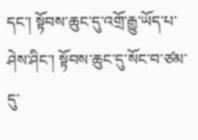དང་། སྟོབས་ཆུང་དུ་འགྲོ་རྒྱུ་ཡོད་པ་ཤེས་ཤིང་། སྟོབས་ཆུང་དུ་སོང་བ་ཙམ་དུ་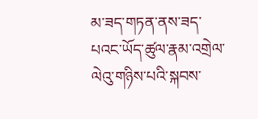མ་ཟད་གཏན་ནས་ཟད་པའང་ཡོད་ཚུལ་རྣམ་འགྲེལ་ལེའུ་གཉིས་པའི་སྐབས་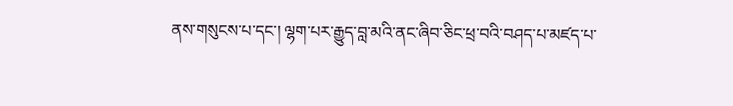ནས་གསུངས་པ་དང་། ལྷག་པར་རྒྱུད་བླ་མའི་ནང་ཞིབ་ཅིང་ཕྲ་བའི་བཤད་པ་མཛད་པ་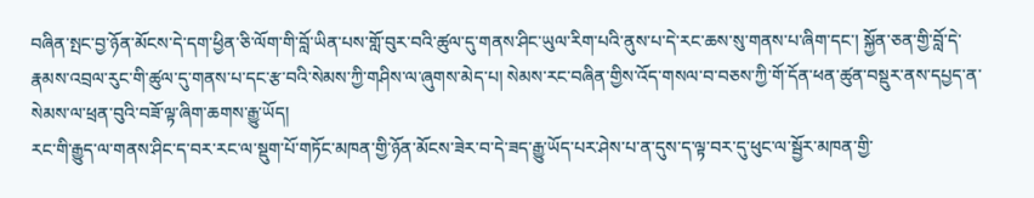བཞིན་སྤང་བྱ་ཉོན་མོངས་དེ་དག་ཕྱིན་ཅི་ལོག་གི་བློ་ཡིན་པས་གློ་བུར་བའི་ཚུལ་དུ་གནས་ཤིང་ཡུལ་རིག་པའི་ནུས་པ་དེ་རང་ཆས་སུ་གནས་པ་ཞིག་དང་། སྐྱོན་ཅན་གྱི་བློ་དེ་རྣམས་འབྲལ་རུང་གི་ཚུལ་དུ་གནས་པ་དང་རྩ་བའི་སེམས་ཀྱི་གཤིས་ལ་ཞུགས་མེད་པ། སེམས་རང་བཞིན་གྱིས་འོད་གསལ་བ་བཅས་ཀྱི་གོ་དོན་ཕན་ཚུན་བསྡུར་ནས་དཔྱད་ན་སེམས་ལ་ཕྲན་བུའི་བཟོ་ལྟ་ཞིག་ཆགས་རྒྱུ་ཡོད།
རང་གི་རྒྱུད་ལ་གནས་ཤིང་ད་བར་རང་ལ་སྡུག་པོ་གཏོང་མཁན་གྱི་ཉོན་མོངས་ཟེར་བ་དེ་ཟད་རྒྱུ་ཡོད་པར་ཤེས་པ་ན་དུས་ད་ལྟ་བར་དུ་ཕུང་ལ་སྦྱོར་མཁན་གྱི་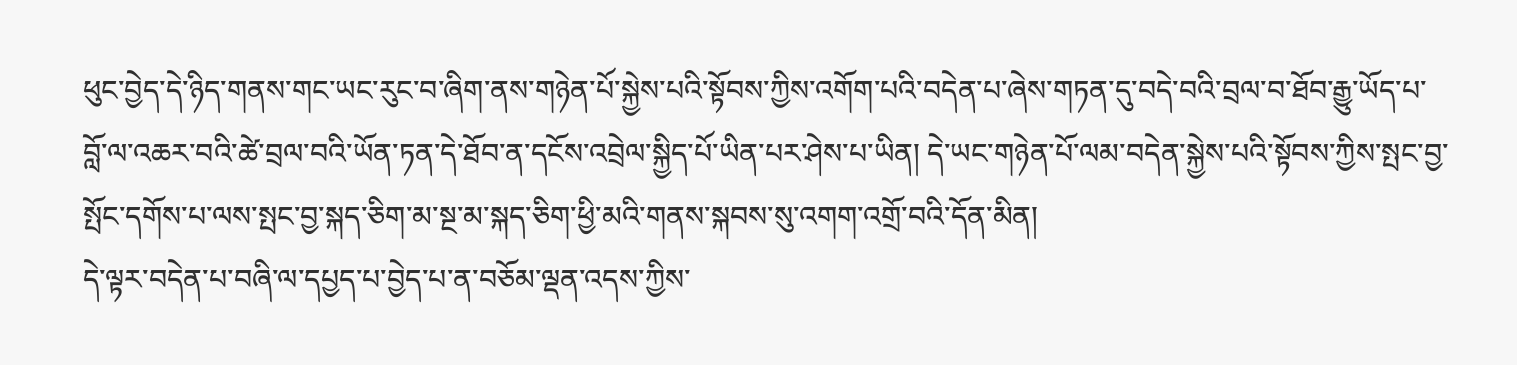ཕུང་བྱེད་དེ་ཉིད་གནས་གང་ཡང་རུང་བ་ཞིག་ནས་གཉེན་པོ་སྐྱེས་པའི་སྟོབས་ཀྱིས་འགོག་པའི་བདེན་པ་ཞེས་གཏན་དུ་བདེ་བའི་བྲལ་བ་ཐོབ་རྒྱུ་ཡོད་པ་བློ་ལ་འཆར་བའི་ཚེ་བྲལ་བའི་ཡོན་ཏན་དེ་ཐོབ་ན་དངོས་འབྲེལ་སྐྱིད་པོ་ཡིན་པར་ཤེས་པ་ཡིན། དེ་ཡང་གཉེན་པོ་ལམ་བདེན་སྐྱེས་པའི་སྟོབས་ཀྱིས་སྤང་བྱ་སྤོང་དགོས་པ་ལས་སྤང་བྱ་སྐད་ཅིག་མ་སྔ་མ་སྐད་ཅིག་ཕྱི་མའི་གནས་སྐབས་སུ་འགག་འགྲོ་བའི་དོན་མིན།
དེ་ལྟར་བདེན་པ་བཞི་ལ་དཔྱད་པ་བྱེད་པ་ན་བཅོམ་ལྡན་འདས་ཀྱིས་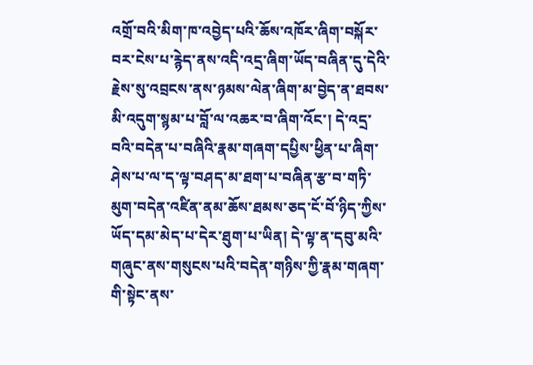འགྲོ་བའི་མིག་ཁ་འབྱེད་པའི་ཆོས་འཁོར་ཞིག་བསྐོར་བར་ངེས་པ་རྙེད་ནས་འདི་འདྲ་ཞིག་ཡོད་བཞིན་དུ་དེའི་རྗེས་སུ་འབྲངས་ནས་ཉམས་ལེན་ཞིག་མ་བྱེད་ན་ཐབས་མི་འདུག་སྙམ་པ་བློ་ལ་འཆར་བ་ཞིག་འོང་། དེ་འདྲ་བའི་བདེན་པ་བཞིའི་རྣམ་གཞག་དཔྱིས་ཕྱིན་པ་ཞིག་ཤེས་པ་ལ་ད་ལྟ་བཤད་མ་ཐག་པ་བཞིན་རྩ་བ་གཏི་མུག་བདེན་འཛིན་ནམ་ཆོས་ཐམས་ཅད་ངོ་བོ་ཉིད་ཀྱིས་ཡོད་དམ་མེད་པ་དེར་ཐུག་པ་ཡིན། དེ་ལྟ་ན་དབུ་མའི་གཞུང་ནས་གསུངས་པའི་བདེན་གཉིས་ཀྱི་རྣམ་གཞག་གི་སྟེང་ནས་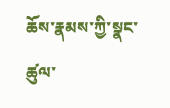ཆོས་རྣམས་ཀྱི་སྣང་ཚུལ་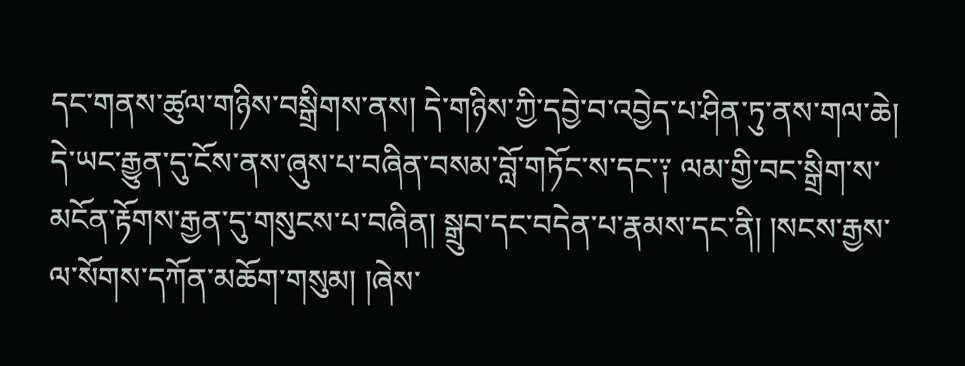དང་གནས་ཚུལ་གཉིས་བསྒྲིགས་ནས། དེ་གཉིས་ཀྱི་དབྱེ་བ་འབྱེད་པ་ཤིན་ཏུ་ནས་གལ་ཆེ།
དེ་ཡང་རྒྱུན་དུ་ངོས་ནས་ཞུས་པ་བཞིན་བསམ་བློ་གཏོང་ས་དང་༑ ལམ་གྱི་བང་སྒྲིག་ས་མངོན་རྟོགས་རྒྱན་དུ་གསུངས་པ་བཞིན། སྒྲུབ་དང་བདེན་པ་རྣམས་དང་ནི། །སངས་རྒྱས་ལ་སོགས་དཀོན་མཆོག་གསུམ། །ཞེས་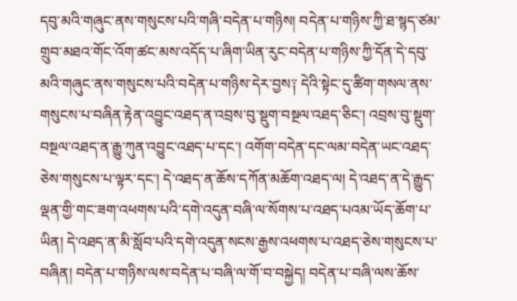དབུ་མའི་གཞུང་ནས་གསུངས་པའི་གཞི་བདེན་པ་གཉིས། བདེན་པ་གཉིས་ཀྱི་ཐ་སྙད་ཙམ་གྲུབ་མཐའ་གོང་འོག་ཚང་མས་འདོད་པ་ཞིག་ཡིན་རུང་བདེན་པ་གཉིས་ཀྱི་དོན་དེ་དབུ་མའི་གཞུང་ནས་གསུངས་པའི་བདེན་པ་གཉིས་དེར་བྱས༑ དེའི་སྟེང་དུ་ཚིག་གསལ་ནས་གསུངས་པ་བཞིན་རྟེན་འབྱུང་འཐད་ན་འབྲས་བུ་སྡུག་བསྔལ་འཐད་ཅིང་། འབྲས་བུ་སྡུག་བསྔལ་འཐད་ན་རྒྱུ་ཀུན་འབྱུང་འཐད་པ་དང་། འགོག་བདེན་དང་ལམ་བདེན་ཡང་འཐད་ཅེས་གསུངས་པ་ལྟར་དང་། དེ་འཐད་ན་ཆོས་དཀོན་མཆོག་འཐད་ལ། དེ་འཐད་ན་དེ་རྒྱུད་ལྡན་གྱི་གང་ཟག་འཕགས་པའི་དགེ་འདུན་བཞི་ལ་སོགས་པ་འཐད་པའམ་ཡོད་ཆོག་པ་ཡིན། དེ་འཐད་ན་མི་སློབ་པའི་དགེ་འདུན་སངས་རྒྱས་འཕགས་པ་འཐད་ཅེས་གསུངས་པ་བཞིན། བདེན་པ་གཉིས་ལས་བདེན་པ་བཞི་ལ་གོ་བ་བསྐྱེད། བདེན་པ་བཞི་ལས་ཆོས་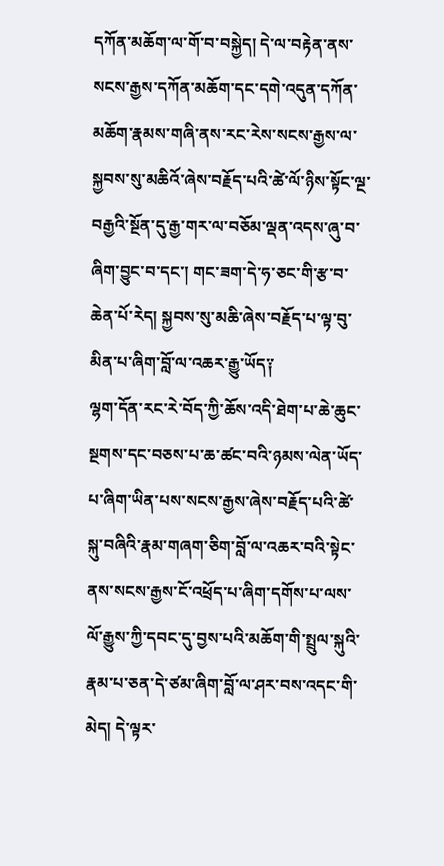དཀོན་མཆོག་ལ་གོ་བ་བསྐྱེད། དེ་ལ་བརྟེན་ནས་སངས་རྒྱས་དཀོན་མཆོག་དང་དགེ་འདུན་དཀོན་མཆོག་རྣམས་གཞི་ནས་རང་རེས་སངས་རྒྱས་ལ་སྐྱབས་སུ་མཆིའོ་ཞེས་བརྗོད་པའི་ཚེ་ལོ་ཉིས་སྟོང་ལྔ་བརྒྱའི་སྔོན་དུ་རྒྱ་གར་ལ་བཅོམ་ལྡན་འདས་ཞུ་བ་ཞིག་བྱུང་བ་དང་། གང་ཟག་དེ་ཧ་ཅང་གི་རྩ་བ་ཆེན་པོ་རེད། སྐྱབས་སུ་མཆི་ཞེས་བརྗོད་པ་ལྟ་བུ་མིན་པ་ཞིག་བློ་ལ་འཆར་རྒྱུ་ཡོད༑
ལྷག་དོན་རང་རེ་བོད་ཀྱི་ཆོས་འདི་ཐེག་པ་ཆེ་ཆུང་སྔགས་དང་བཅས་པ་ཆ་ཚང་བའི་ཉམས་ལེན་ཡོད་པ་ཞིག་ཡིན་པས་སངས་རྒྱས་ཞེས་བརྗོད་པའི་ཚེ་སྐུ་བཞིའི་རྣམ་གཞག་ཅིག་བློ་ལ་འཆར་བའི་སྟེང་ནས་སངས་རྒྱས་ངོ་འཕྲོད་པ་ཞིག་དགོས་པ་ལས་ལོ་རྒྱུས་ཀྱི་དབང་དུ་བྱས་པའི་མཆོག་གི་སྤྲུལ་སྐུའི་རྣམ་པ་ཅན་དེ་ཙམ་ཞིག་བློ་ལ་ཤར་བས་འདང་གི་མེད། དེ་ལྟར་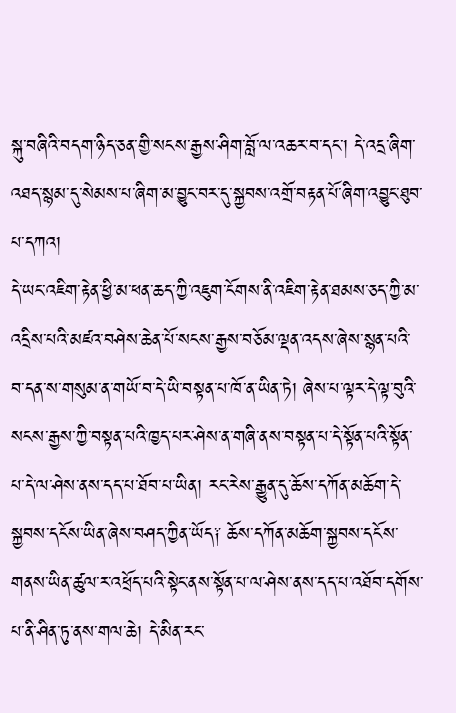སྐུ་བཞིའི་བདག་ཉིད་ཅན་གྱི་སངས་རྒྱས་ཤིག་བློ་ལ་འཆར་བ་དང་། དེ་འདྲ་ཞིག་འཐད་སྙམ་དུ་སེམས་པ་ཞིག་མ་བྱུང་བར་དུ་སྐྱབས་འགྲོ་བརྟན་པོ་ཞིག་འབྱུང་ཐུབ་པ་དཀའ།
དེ་ཡང་འཇིག་རྟེན་ཕྱི་མ་ཕན་ཆད་ཀྱི་འཇུག་ངོགས་ནི་འཇིག་རྟེན་ཐམས་ཅད་ཀྱི་མ་འདྲིས་པའི་མཛའ་བཤེས་ཆེན་པོ་སངས་རྒྱས་བཅོམ་ལྡན་འདས་ཞེས་སྙན་པའི་བ་དན་ས་གསུམ་ན་གཡོ་བ་དེ་ཡི་བསྟན་པ་ཁོ་ན་ཡིན་ཏེ། ཞེས་པ་ལྟར་དེ་ལྟ་བུའི་སངས་རྒྱས་ཀྱི་བསྟན་པའི་ཁྱད་པར་ཤེས་ན་གཞི་ནས་བསྟན་པ་དེ་སྟོན་པའི་སྟོན་པ་དེ་ལ་ཤེས་ནས་དད་པ་ཐོབ་པ་ཡིན། རང་རེས་རྒྱུན་དུ་ཆོས་དཀོན་མཆོག་དེ་སྐྱབས་དངོས་ཡིན་ཞེས་བཤད་ཀྱིན་ཡོད༑ ཆོས་དཀོན་མཆོག་སྐྱབས་དངོས་གནས་ཡིན་ཚུལ་ར་འཕྲོད་པའི་སྟེང་ནས་སྟོན་པ་ལ་ཤེས་ནས་དད་པ་འཐོབ་དགོས་པ་ནི་ཤིན་ཏུ་ནས་གལ་ཆེ། དེ་མིན་རང་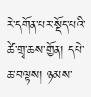རེ་དགོན་པར་སྡོད་པའི་ཚེ་གྲྭ་ཆས་གྱོན། དཔེ་ཆ་བལྟས། ཉམས་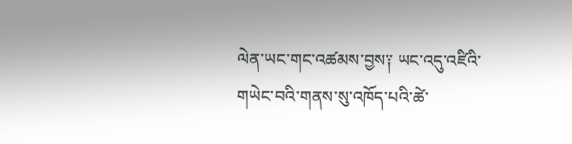ལེན་ཡང་གང་འཚམས་བྱས༑ ཡང་འདུ་འཛིའི་གཡེང་བའི་གནས་སུ་འཁོད་པའི་ཚེ་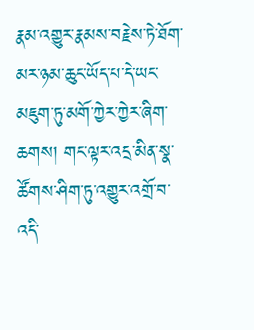རྣམ་འགྱུར་རྣམས་བརྗེས་ཏེ་ཐོག་མར་ཉམ་ཆུང་ཡོད་པ་དེ་ཡང་མཇུག་ཏུ་མགོ་ཀྱེར་ཀྱེར་ཞིག་ཆགས། གང་ལྟར་འདྲ་མིན་སྣ་ཚོགས་ཤིག་ཏུ་འགྱུར་འགྲོ་བ་འདི་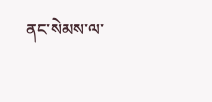ནང་སེམས་ལ་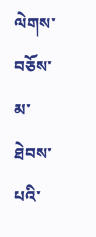ལེགས་བཅོས་མ་ཐེབས་པའི་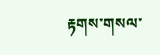རྟགས་གསལ་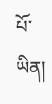པོ་ཡིན།